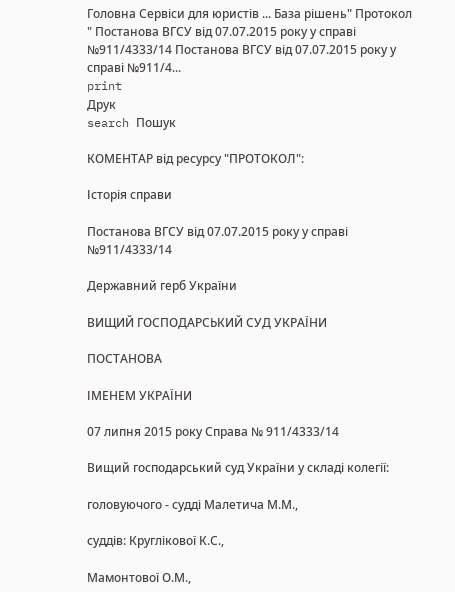Головна Сервіси для юристів ... База рішень" Протокол " Постанова ВГСУ від 07.07.2015 року у справі №911/4333/14 Постанова ВГСУ від 07.07.2015 року у справі №911/4...
print
Друк
search Пошук

КОМЕНТАР від ресурсу "ПРОТОКОЛ":

Історія справи

Постанова ВГСУ від 07.07.2015 року у справі №911/4333/14

Державний герб України

ВИЩИЙ ГОСПОДАРСЬКИЙ СУД УКРАЇНИ

ПОСТАНОВА

ІМЕНЕМ УКРАЇНИ

07 липня 2015 року Справа № 911/4333/14

Вищий господарський суд України у складі колегії:

головуючого - судді Малетича М.М.,

суддів: Круглікової К.С.,

Мамонтової О.М.,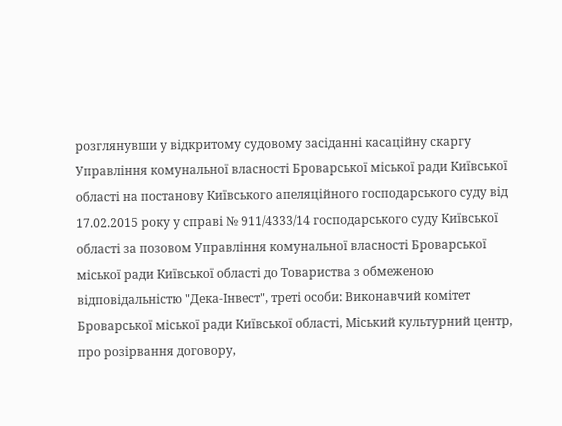розглянувши у відкритому судовому засіданні касаційну скаргу Управління комунальної власності Броварської міської ради Київської області на постанову Київського апеляційного господарського суду від 17.02.2015 року у справі № 911/4333/14 господарського суду Київської області за позовом Управління комунальної власності Броварської міської ради Київської області до Товариства з обмеженою відповідальністю "Дека-Інвест", треті особи: Виконавчий комітет Броварської міської ради Київської області, Міський культурний центр, про розірвання договору,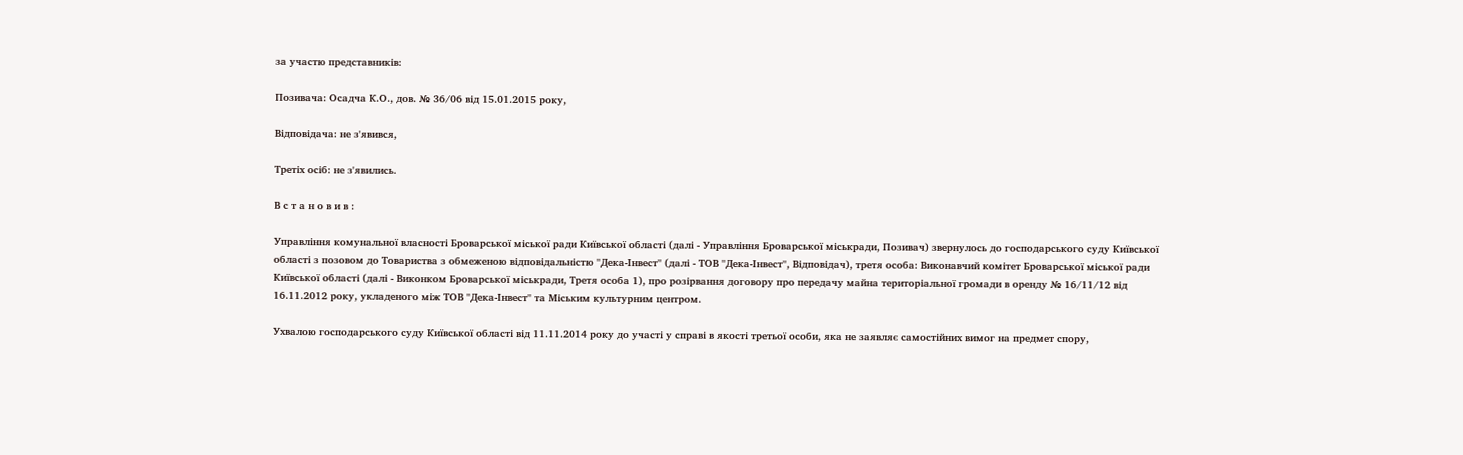за участю представників:

Позивача: Осадча К.О., дов. № 36/06 від 15.01.2015 року,

Відповідача: не з'явився,

Третіх осіб: не з'явились.

В с т а н о в и в :

Управління комунальної власності Броварської міської ради Київської області (далі - Управління Броварської міськради, Позивач) звернулось до господарського суду Київської області з позовом до Товариства з обмеженою відповідальністю "Дека-Інвест" (далі - ТОВ "Дека-Інвест", Відповідач), третя особа: Виконавчий комітет Броварської міської ради Київської області (далі - Виконком Броварської міськради, Третя особа 1), про розірвання договору про передачу майна територіальної громади в оренду № 16/11/12 від 16.11.2012 року, укладеного між ТОВ "Дека-Інвест" та Міським культурним центром.

Ухвалою господарського суду Київської області від 11.11.2014 року до участі у справі в якості третьої особи, яка не заявляє самостійних вимог на предмет спору,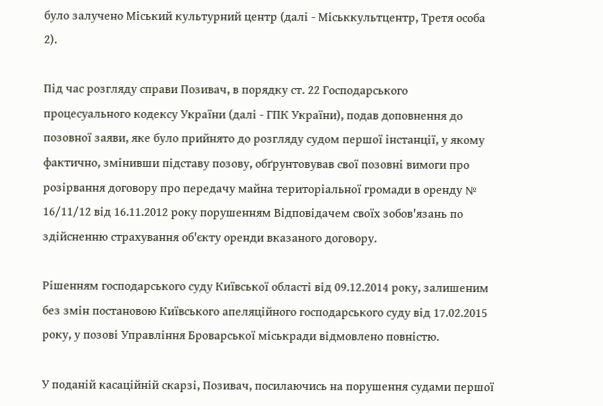було залучено Міський культурний центр (далі - Міськкультцентр, Третя особа 2).

Під час розгляду справи Позивач, в порядку ст. 22 Господарського процесуального кодексу України (далі - ГПК України), подав доповнення до позовної заяви, яке було прийнято до розгляду судом першої інстанції, у якому фактично, змінивши підставу позову, обґрунтовував свої позовні вимоги про розірвання договору про передачу майна територіальної громади в оренду № 16/11/12 від 16.11.2012 року порушенням Відповідачем своїх зобов'язань по здійсненню страхування об'єкту оренди вказаного договору.

Рішенням господарського суду Київської області від 09.12.2014 року, залишеним без змін постановою Київського апеляційного господарського суду від 17.02.2015 року, у позові Управління Броварської міськради відмовлено повністю.

У поданій касаційній скарзі, Позивач, посилаючись на порушення судами першої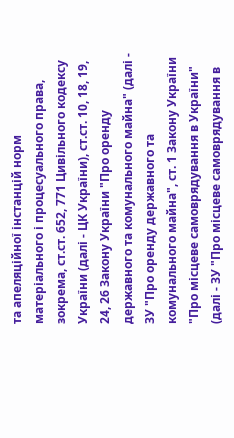та апеляційної інстанцій норм матеріального і процесуального права, зокрема, ст.ст. 652, 771 Цивільного кодексу України (далі - ЦК України), ст.ст. 10, 18, 19, 24, 26 Закону України "Про оренду державного та комунального майна" (далі - ЗУ "Про оренду державного та комунального майна", ст. 1 Закону України "Про місцеве самоврядування в України" (далі - ЗУ "Про місцеве самоврядування в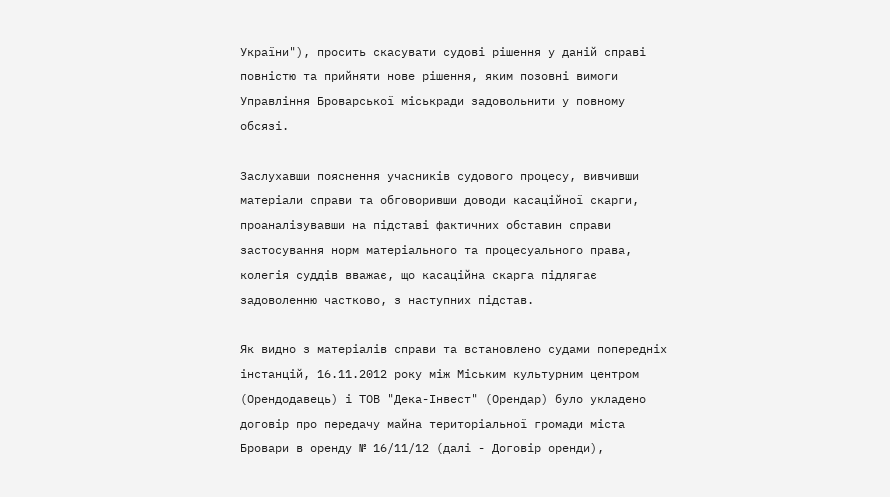України"), просить скасувати судові рішення у даній справі повністю та прийняти нове рішення, яким позовні вимоги Управління Броварської міськради задовольнити у повному обсязі.

Заслухавши пояснення учасників судового процесу, вивчивши матеріали справи та обговоривши доводи касаційної скарги, проаналізувавши на підставі фактичних обставин справи застосування норм матеріального та процесуального права, колегія суддів вважає, що касаційна скарга підлягає задоволенню частково, з наступних підстав.

Як видно з матеріалів справи та встановлено судами попередніх інстанцій, 16.11.2012 року між Міським культурним центром (Орендодавець) і ТОВ "Дека-Інвест" (Орендар) було укладено договір про передачу майна територіальної громади міста Бровари в оренду № 16/11/12 (далі - Договір оренди),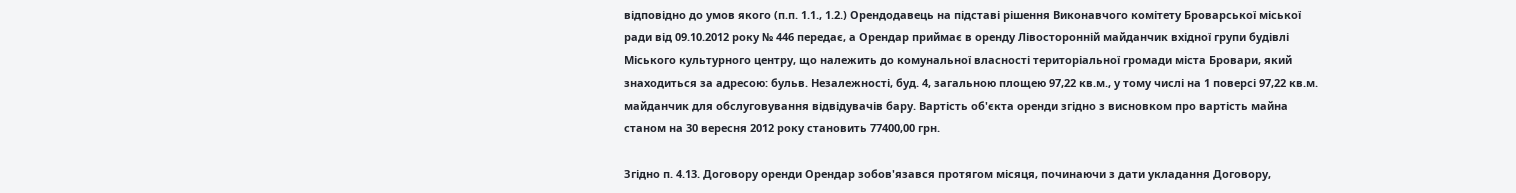відповідно до умов якого (п.п. 1.1., 1.2.) Орендодавець на підставі рішення Виконавчого комітету Броварської міської ради від 09.10.2012 року № 446 передає, а Орендар приймає в оренду Лівосторонній майданчик вхідної групи будівлі Міського культурного центру, що належить до комунальної власності територіальної громади міста Бровари, який знаходиться за адресою: бульв. Незалежності, буд. 4, загальною площею 97,22 кв.м., у тому числі на 1 поверсі 97,22 кв.м. майданчик для обслуговування відвідувачів бару. Вартість об'єкта оренди згідно з висновком про вартість майна станом на 30 вересня 2012 року становить 77400,00 грн.

Згідно п. 4.13. Договору оренди Орендар зобов'язався протягом місяця, починаючи з дати укладання Договору,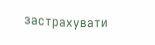застрахувати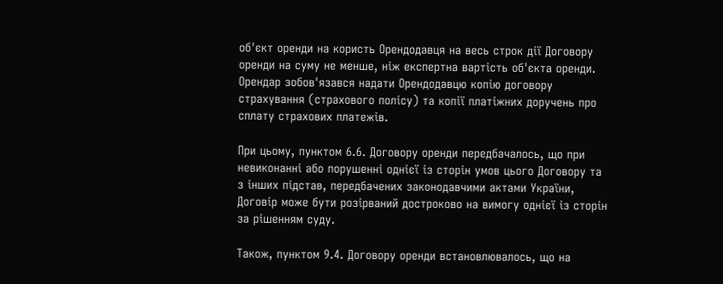об'єкт оренди на користь Орендодавця на весь строк дії Договору оренди на суму не менше, ніж експертна вартість об'єкта оренди. Орендар зобов'язався надати Орендодавцю копію договору страхування (страхового полісу) та копії платіжних доручень про сплату страхових платежів.

При цьому, пунктом 6.6. Договору оренди передбачалось, що при невиконанні або порушенні однієї із сторін умов цього Договору та з інших підстав, передбачених законодавчими актами України, Договір може бути розірваний достроково на вимогу однієї із сторін за рішенням суду.

Також, пунктом 9.4. Договору оренди встановлювалось, що на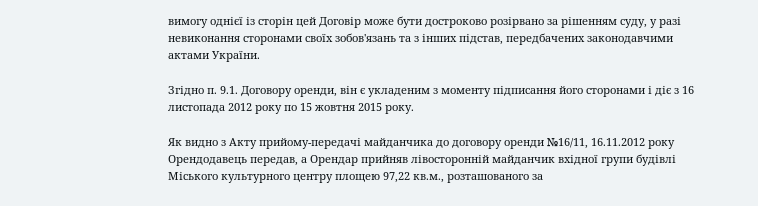вимогу однієї із сторін цей Договір може бути достроково розірвано за рішенням суду, у разі невиконання сторонами своїх зобов'язань та з інших підстав, передбачених законодавчими актами України.

Згідно п. 9.1. Договору оренди, він є укладеним з моменту підписання його сторонами і діє з 16 листопада 2012 року по 15 жовтня 2015 року.

Як видно з Акту прийому-передачі майданчика до договору оренди №16/11, 16.11.2012 року Орендодавець передав, а Орендар прийняв лівосторонній майданчик вхідної групи будівлі Міського культурного центру площею 97,22 кв.м., розташованого за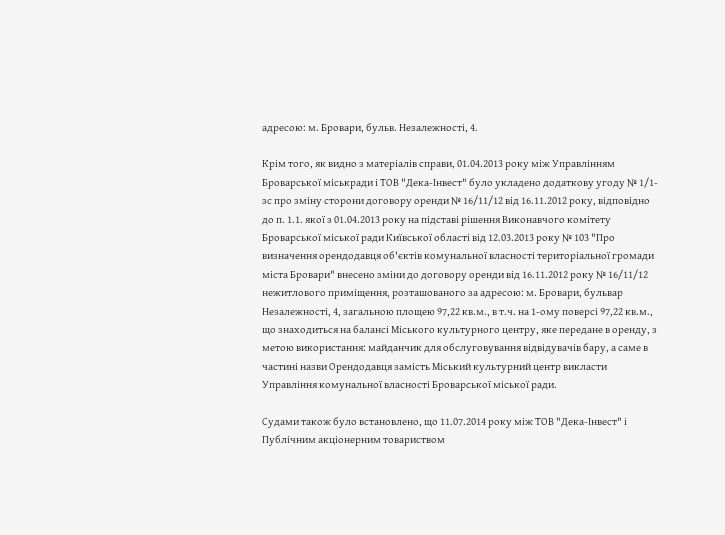адресою: м. Бровари, бульв. Незалежності, 4.

Крім того, як видно з матеріалів справи, 01.04.2013 року між Управлінням Броварської міськради і ТОВ "Дека-Інвест" було укладено додаткову угоду № 1/1-зс про зміну сторони договору оренди № 16/11/12 від 16.11.2012 року, відповідно до п. 1.1. якої з 01.04.2013 року на підставі рішення Виконавчого комітету Броварської міської ради Київської області від 12.03.2013 року № 103 "Про визначення орендодавця об'єктів комунальної власності територіальної громади міста Бровари" внесено зміни до договору оренди від 16.11.2012 року № 16/11/12 нежитлового приміщення, розташованого за адресою: м. Бровари, бульвар Незалежності, 4, загальною площею 97,22 кв.м., в т.ч. на 1-ому поверсі 97,22 кв.м., що знаходиться на балансі Міського культурного центру, яке передане в оренду, з метою використання: майданчик для обслуговування відвідувачів бару, а саме в частині назви Орендодавця замість Міський культурний центр викласти Управління комунальної власності Броварської міської ради.

Судами також було встановлено, що 11.07.2014 року між ТОВ "Дека-Інвест" і Публічним акціонерним товариством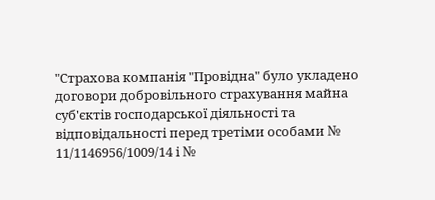"Страхова компанія "Провідна" було укладено договори добровільного страхування майна суб'єктів господарської діяльності та відповідальності перед третіми особами № 11/1146956/1009/14 і №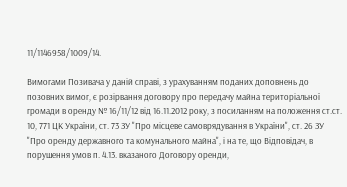11/1146958/1009/14.

Вимогами Позивача у даній справі, з урахуванням поданих доповнень до позовних вимог, є розірвання договору про передачу майна територіальної громади в оренду № 16/11/12 від 16.11.2012 року, з посиланням на положення ст.ст. 10, 771 ЦК України, ст. 73 ЗУ "Про місцеве самоврядування в України", ст. 26 ЗУ "Про оренду державного та комунального майна", і на те, що Відповідач, в порушення умов п. 4.13. вказаного Договору оренди,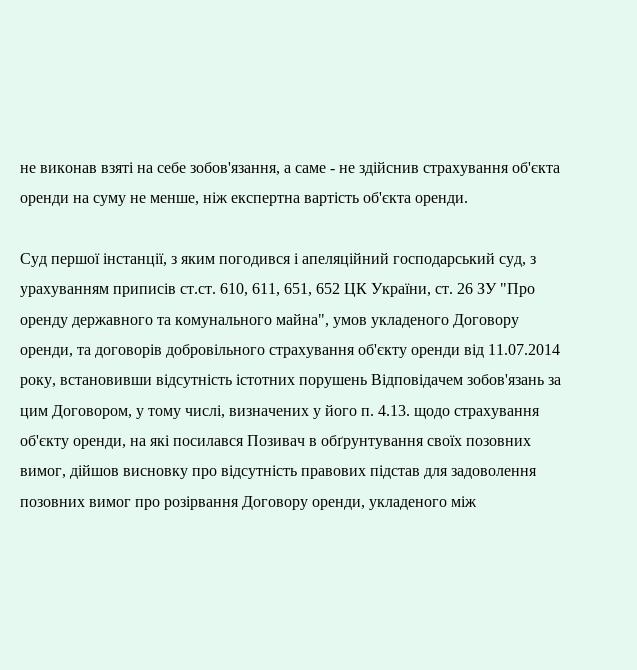не виконав взяті на себе зобов'язання, а саме - не здійснив страхування об'єкта оренди на суму не менше, ніж експертна вартість об'єкта оренди.

Суд першої інстанції, з яким погодився і апеляційний господарський суд, з урахуванням приписів ст.ст. 610, 611, 651, 652 ЦК України, ст. 26 ЗУ "Про оренду державного та комунального майна", умов укладеного Договору оренди, та договорів добровільного страхування об'єкту оренди від 11.07.2014 року, встановивши відсутність істотних порушень Відповідачем зобов'язань за цим Договором, у тому числі, визначених у його п. 4.13. щодо страхування об'єкту оренди, на які посилався Позивач в обґрунтування своїх позовних вимог, дійшов висновку про відсутність правових підстав для задоволення позовних вимог про розірвання Договору оренди, укладеного між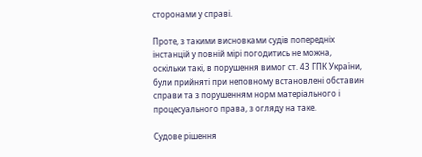сторонами у справі.

Проте, з такими висновками судів попередніх інстанцій у повній мірі погодитись не можна, оскільки такі, в порушення вимог ст. 43 ГПК України, були прийняті при неповному встановлені обставин справи та з порушенням норм матеріального і процесуального права, з огляду на таке.

Судове рішення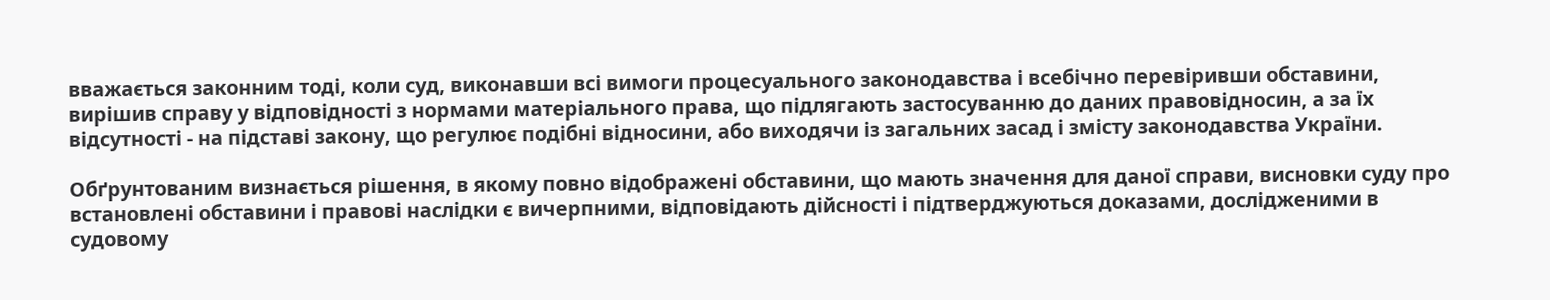вважається законним тоді, коли суд, виконавши всі вимоги процесуального законодавства і всебічно перевіривши обставини, вирішив справу у відповідності з нормами матеріального права, що підлягають застосуванню до даних правовідносин, а за їх відсутності - на підставі закону, що регулює подібні відносини, або виходячи із загальних засад і змісту законодавства України.

Обґрунтованим визнається рішення, в якому повно відображені обставини, що мають значення для даної справи, висновки суду про встановлені обставини і правові наслідки є вичерпними, відповідають дійсності і підтверджуються доказами, дослідженими в судовому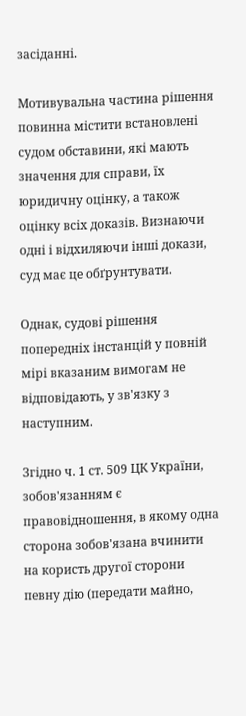засіданні.

Мотивувальна частина рішення повинна містити встановлені судом обставини, які мають значення для справи, їх юридичну оцінку, а також оцінку всіх доказів. Визнаючи одні і відхиляючи інші докази, суд має це обґрунтувати.

Однак, судові рішення попередніх інстанцій у повній мірі вказаним вимогам не відповідають, у зв'язку з наступним.

Згідно ч. 1 ст. 509 ЦК України, зобов'язанням є правовідношення, в якому одна сторона зобов'язана вчинити на користь другої сторони певну дію (передати майно,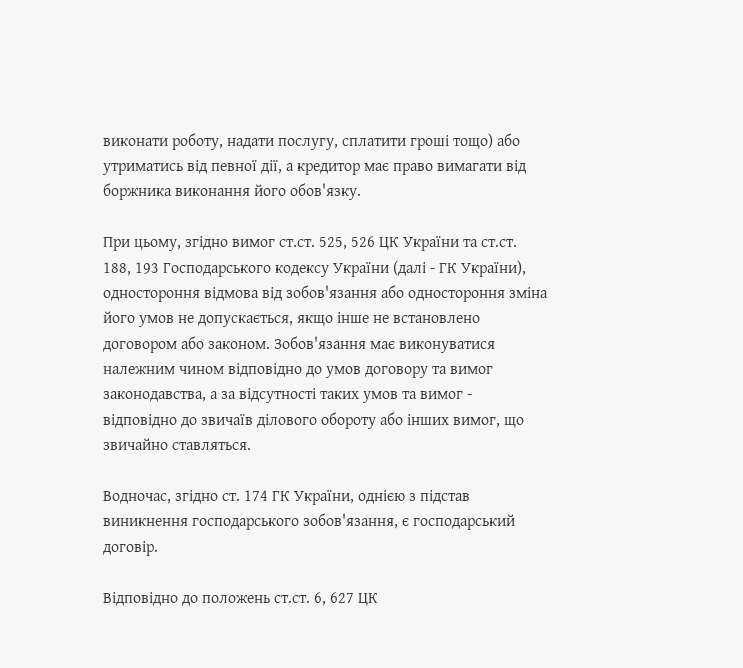виконати роботу, надати послугу, сплатити гроші тощо) або утриматись від певної дії, а кредитор має право вимагати від боржника виконання його обов'язку.

При цьому, згідно вимог ст.ст. 525, 526 ЦК України та ст.ст. 188, 193 Господарського кодексу України (далі - ГК України), одностороння відмова від зобов'язання або одностороння зміна його умов не допускається, якщо інше не встановлено договором або законом. Зобов'язання має виконуватися належним чином відповідно до умов договору та вимог законодавства, а за відсутності таких умов та вимог - відповідно до звичаїв ділового обороту або інших вимог, що звичайно ставляться.

Водночас, згідно ст. 174 ГК України, однією з підстав виникнення господарського зобов'язання, є господарський договір.

Відповідно до положень ст.ст. 6, 627 ЦК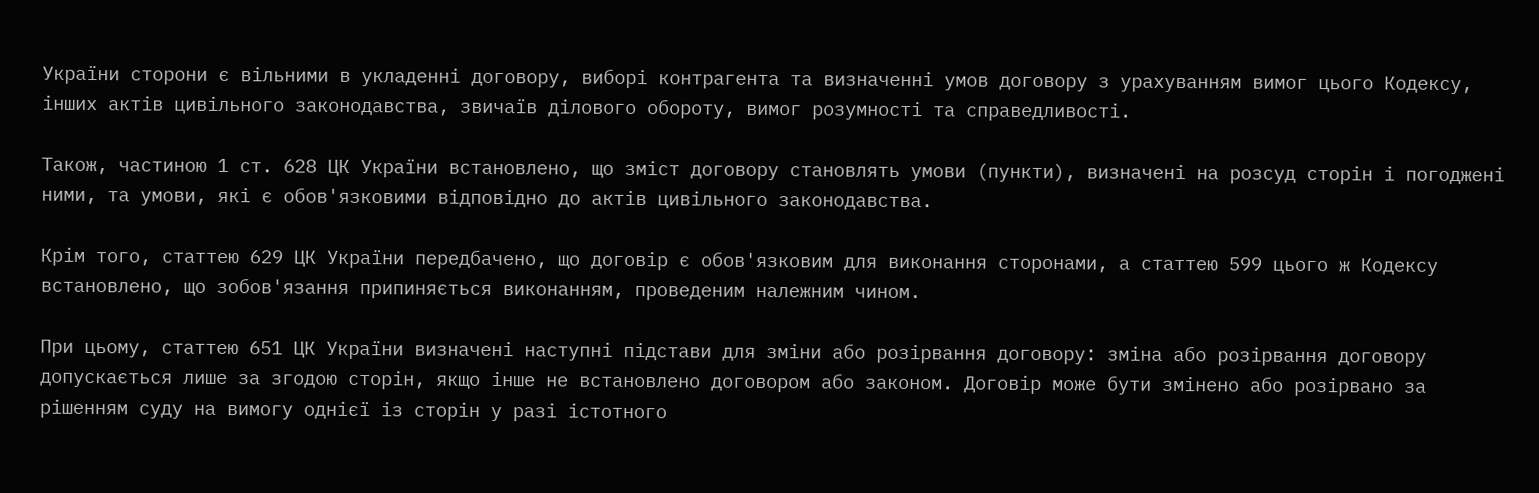України сторони є вільними в укладенні договору, виборі контрагента та визначенні умов договору з урахуванням вимог цього Кодексу, інших актів цивільного законодавства, звичаїв ділового обороту, вимог розумності та справедливості.

Також, частиною 1 ст. 628 ЦК України встановлено, що зміст договору становлять умови (пункти), визначені на розсуд сторін і погоджені ними, та умови, які є обов'язковими відповідно до актів цивільного законодавства.

Крім того, статтею 629 ЦК України передбачено, що договір є обов'язковим для виконання сторонами, а статтею 599 цього ж Кодексу встановлено, що зобов'язання припиняється виконанням, проведеним належним чином.

При цьому, статтею 651 ЦК України визначені наступні підстави для зміни або розірвання договору: зміна або розірвання договору допускається лише за згодою сторін, якщо інше не встановлено договором або законом. Договір може бути змінено або розірвано за рішенням суду на вимогу однієї із сторін у разі істотного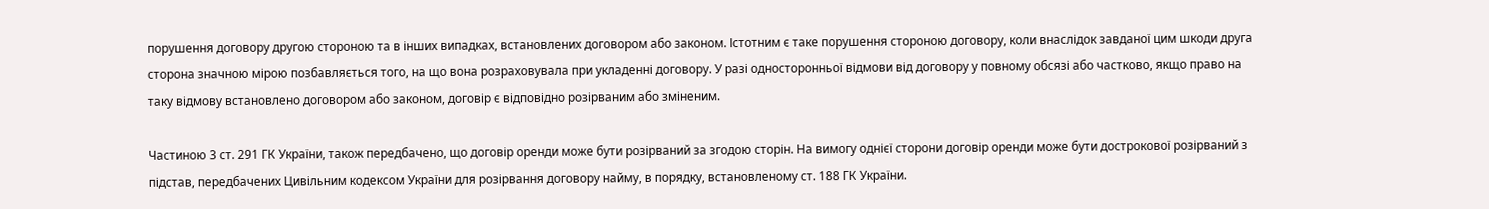порушення договору другою стороною та в інших випадках, встановлених договором або законом. Істотним є таке порушення стороною договору, коли внаслідок завданої цим шкоди друга сторона значною мірою позбавляється того, на що вона розраховувала при укладенні договору. У разі односторонньої відмови від договору у повному обсязі або частково, якщо право на таку відмову встановлено договором або законом, договір є відповідно розірваним або зміненим.

Частиною 3 ст. 291 ГК України, також передбачено, що договір оренди може бути розірваний за згодою сторін. На вимогу однієї сторони договір оренди може бути дострокової розірваний з підстав, передбачених Цивільним кодексом України для розірвання договору найму, в порядку, встановленому ст. 188 ГК України.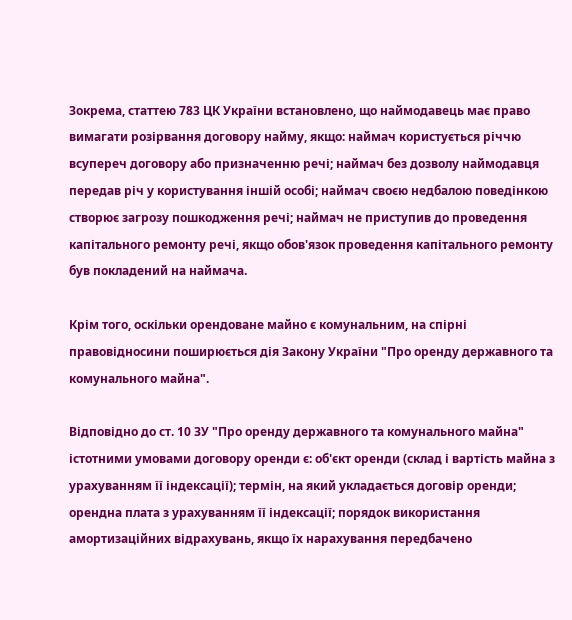Зокрема, статтею 783 ЦК України встановлено, що наймодавець має право вимагати розірвання договору найму, якщо: наймач користується річчю всупереч договору або призначенню речі; наймач без дозволу наймодавця передав річ у користування іншій особі; наймач своєю недбалою поведінкою створює загрозу пошкодження речі; наймач не приступив до проведення капітального ремонту речі, якщо обов'язок проведення капітального ремонту був покладений на наймача.

Крім того, оскільки орендоване майно є комунальним, на спірні правовідносини поширюється дія Закону України "Про оренду державного та комунального майна".

Відповідно до ст. 10 ЗУ "Про оренду державного та комунального майна" істотними умовами договору оренди є: об'єкт оренди (склад і вартість майна з урахуванням її індексації); термін, на який укладається договір оренди; орендна плата з урахуванням її індексації; порядок використання амортизаційних відрахувань, якщо їх нарахування передбачено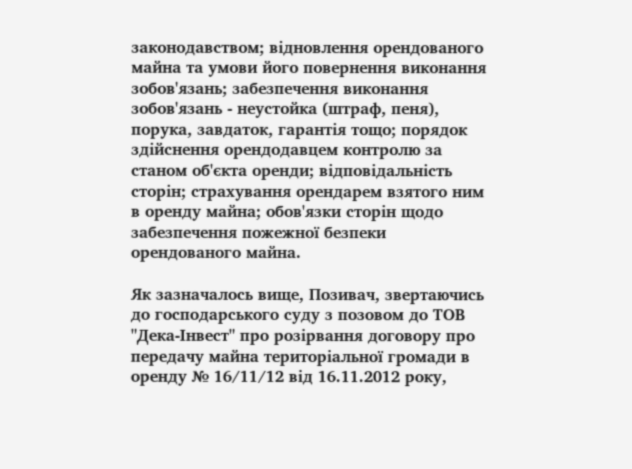законодавством; відновлення орендованого майна та умови його повернення виконання зобов'язань; забезпечення виконання зобов'язань - неустойка (штраф, пеня), порука, завдаток, гарантія тощо; порядок здійснення орендодавцем контролю за станом об'єкта оренди; відповідальність сторін; страхування орендарем взятого ним в оренду майна; обов'язки сторін щодо забезпечення пожежної безпеки орендованого майна.

Як зазначалось вище, Позивач, звертаючись до господарського суду з позовом до ТОВ "Дека-Інвест" про розірвання договору про передачу майна територіальної громади в оренду № 16/11/12 від 16.11.2012 року,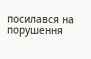посилався на порушення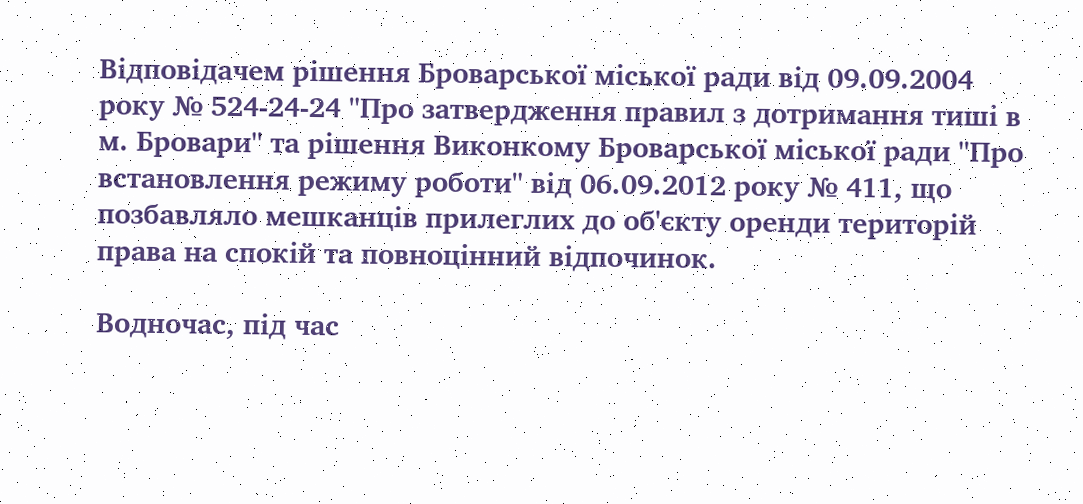Відповідачем рішення Броварської міської ради від 09.09.2004 року № 524-24-24 "Про затвердження правил з дотримання тиші в м. Бровари" та рішення Виконкому Броварської міської ради "Про встановлення режиму роботи" від 06.09.2012 року № 411, що позбавляло мешканців прилеглих до об'єкту оренди територій права на спокій та повноцінний відпочинок.

Водночас, під час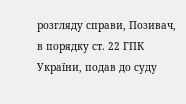розгляду справи, Позивач, в порядку ст. 22 ГПК України, подав до суду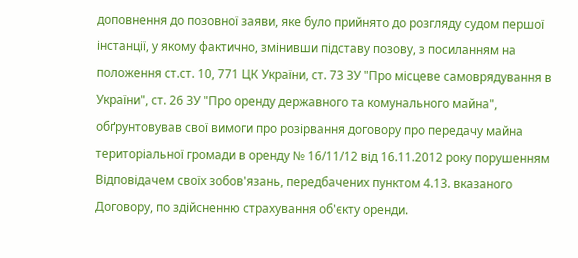доповнення до позовної заяви, яке було прийнято до розгляду судом першої інстанції, у якому фактично, змінивши підставу позову, з посиланням на положення ст.ст. 10, 771 ЦК України, ст. 73 ЗУ "Про місцеве самоврядування в України", ст. 26 ЗУ "Про оренду державного та комунального майна", обґрунтовував свої вимоги про розірвання договору про передачу майна територіальної громади в оренду № 16/11/12 від 16.11.2012 року порушенням Відповідачем своїх зобов'язань, передбачених пунктом 4.13. вказаного Договору, по здійсненню страхування об'єкту оренди.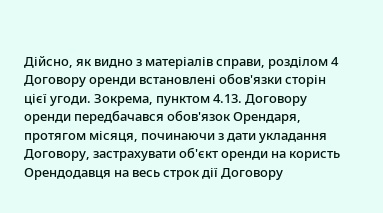Дійсно, як видно з матеріалів справи, розділом 4 Договору оренди встановлені обов'язки сторін цієї угоди. Зокрема, пунктом 4.13. Договору оренди передбачався обов'язок Орендаря, протягом місяця, починаючи з дати укладання Договору, застрахувати об'єкт оренди на користь Орендодавця на весь строк дії Договору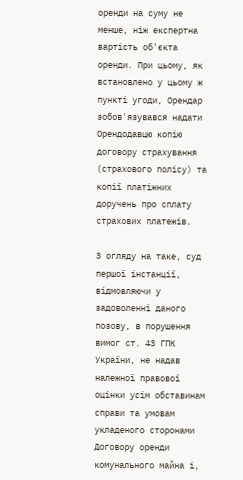оренди на суму не менше, ніж експертна вартість об'єкта оренди. При цьому, як встановлено у цьому ж пункті угоди, Орендар зобов'язувався надати Орендодавцю копію договору страхування (страхового полісу) та копії платіжних доручень про сплату страхових платежів.

З огляду на таке, суд першої інстанції, відмовляючи у задоволенні даного позову, в порушення вимог ст. 43 ГПК України, не надав належної правової оцінки усім обставинам справи та умовам укладеного сторонами Договору оренди комунального майна і,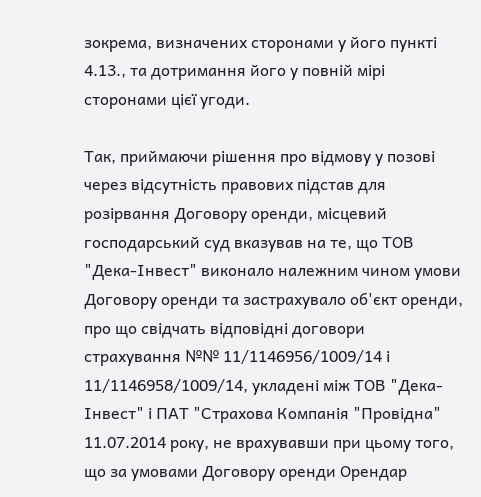зокрема, визначених сторонами у його пункті 4.13., та дотримання його у повній мірі сторонами цієї угоди.

Так, приймаючи рішення про відмову у позові через відсутність правових підстав для розірвання Договору оренди, місцевий господарський суд вказував на те, що ТОВ "Дека-Інвест" виконало належним чином умови Договору оренди та застрахувало об'єкт оренди, про що свідчать відповідні договори страхування №№ 11/1146956/1009/14 і 11/1146958/1009/14, укладені між ТОВ "Дека-Інвест" і ПАТ "Страхова Компанія "Провідна" 11.07.2014 року, не врахувавши при цьому того, що за умовами Договору оренди Орендар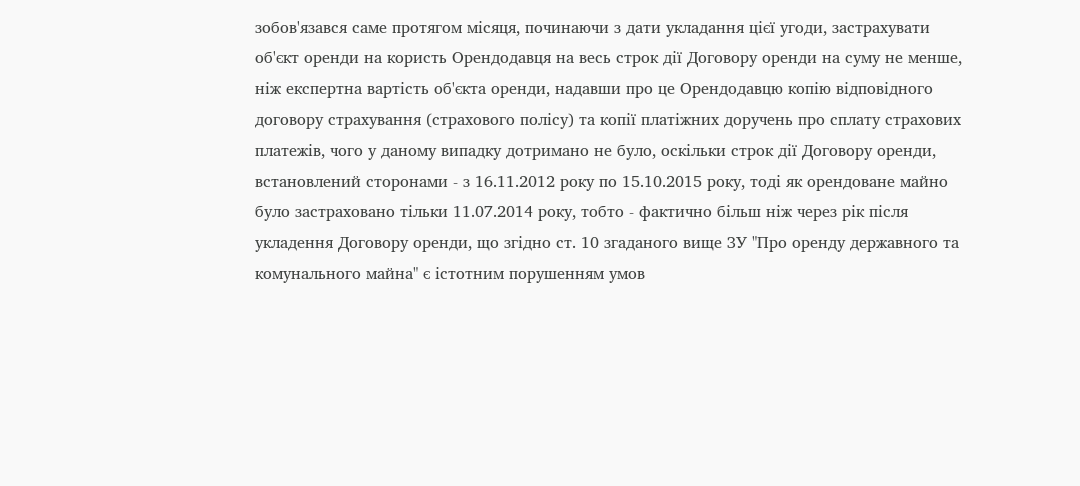зобов'язався саме протягом місяця, починаючи з дати укладання цієї угоди, застрахувати об'єкт оренди на користь Орендодавця на весь строк дії Договору оренди на суму не менше, ніж експертна вартість об'єкта оренди, надавши про це Орендодавцю копію відповідного договору страхування (страхового полісу) та копії платіжних доручень про сплату страхових платежів, чого у даному випадку дотримано не було, оскільки строк дії Договору оренди, встановлений сторонами - з 16.11.2012 року по 15.10.2015 року, тоді як орендоване майно було застраховано тільки 11.07.2014 року, тобто - фактично більш ніж через рік після укладення Договору оренди, що згідно ст. 10 згаданого вище ЗУ "Про оренду державного та комунального майна" є істотним порушенням умов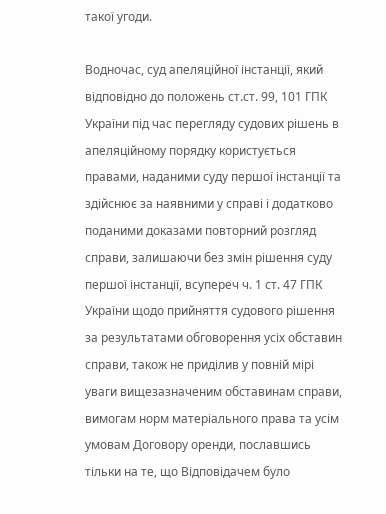такої угоди.

Водночас, суд апеляційної інстанції, який відповідно до положень ст.ст. 99, 101 ГПК України під час перегляду судових рішень в апеляційному порядку користується правами, наданими суду першої інстанції та здійснює за наявними у справі і додатково поданими доказами повторний розгляд справи, залишаючи без змін рішення суду першої інстанції, всупереч ч. 1 ст. 47 ГПК України щодо прийняття судового рішення за результатами обговорення усіх обставин справи, також не приділив у повній мірі уваги вищезазначеним обставинам справи, вимогам норм матеріального права та усім умовам Договору оренди, пославшись тільки на те, що Відповідачем було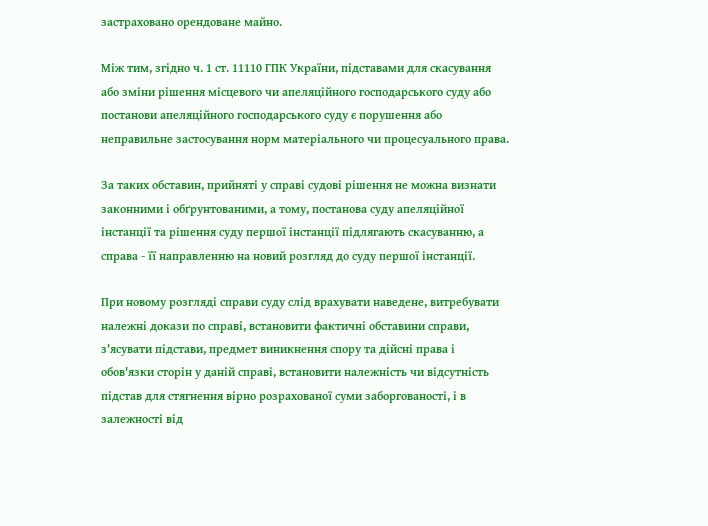застраховано орендоване майно.

Між тим, згідно ч. 1 ст. 11110 ГПК України, підставами для скасування або зміни рішення місцевого чи апеляційного господарського суду або постанови апеляційного господарського суду є порушення або неправильне застосування норм матеріального чи процесуального права.

За таких обставин, прийняті у справі судові рішення не можна визнати законними і обґрунтованими, а тому, постанова суду апеляційної інстанції та рішення суду першої інстанції підлягають скасуванню, а справа - її направленню на новий розгляд до суду першої інстанції.

При новому розгляді справи суду слід врахувати наведене, витребувати належні докази по справі, встановити фактичні обставини справи, з'ясувати підстави, предмет виникнення спору та дійсні права і обов'язки сторін у даній справі, встановити належність чи відсутність підстав для стягнення вірно розрахованої суми заборгованості, і в залежності від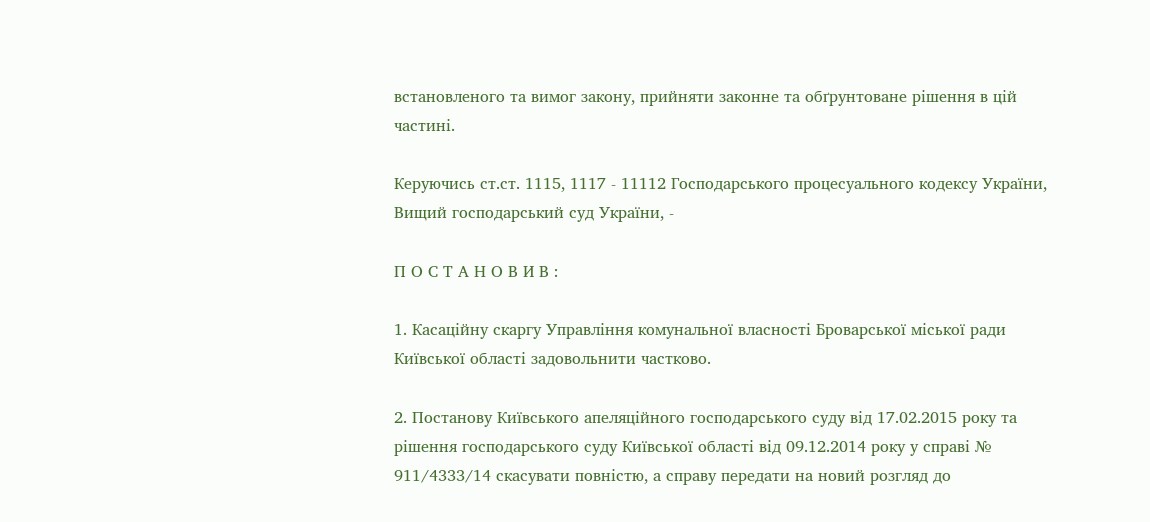встановленого та вимог закону, прийняти законне та обґрунтоване рішення в цій частині.

Керуючись ст.ст. 1115, 1117 - 11112 Господарського процесуального кодексу України, Вищий господарський суд України, -

П О С Т А Н О В И В :

1. Касаційну скаргу Управління комунальної власності Броварської міської ради Київської області задовольнити частково.

2. Постанову Київського апеляційного господарського суду від 17.02.2015 року та рішення господарського суду Київської області від 09.12.2014 року у справі № 911/4333/14 скасувати повністю, а справу передати на новий розгляд до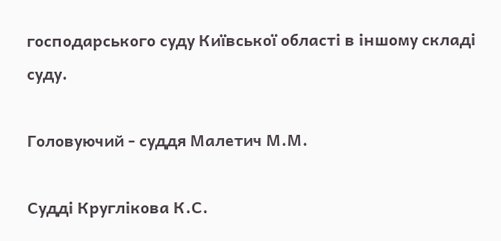господарського суду Київської області в іншому складі суду.

Головуючий - суддя Малетич М.М.

Судді Круглікова К.С.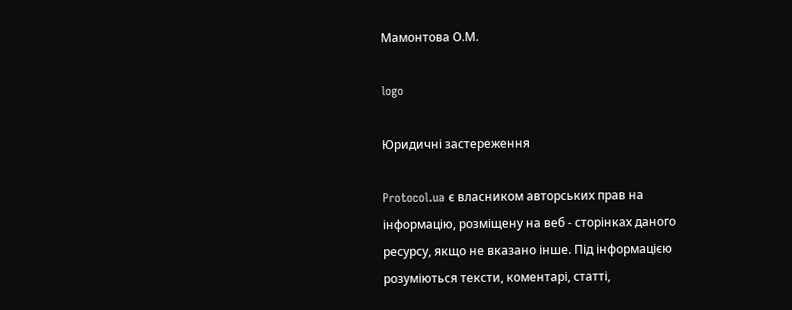Мамонтова О.М.

logo

Юридичні застереження

Protocol.ua є власником авторських прав на інформацію, розміщену на веб - сторінках даного ресурсу, якщо не вказано інше. Під інформацією розуміються тексти, коментарі, статті,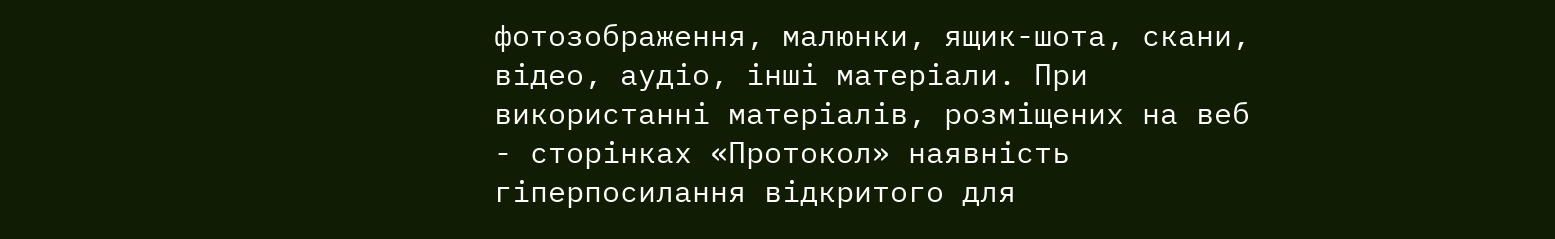фотозображення, малюнки, ящик-шота, скани, відео, аудіо, інші матеріали. При використанні матеріалів, розміщених на веб - сторінках «Протокол» наявність гіперпосилання відкритого для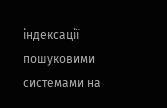індексації пошуковими системами на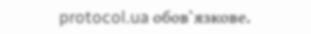protocol.ua обов`язкове.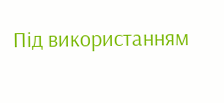Під використанням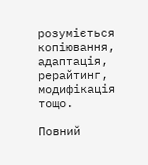розуміється копіювання, адаптація, рерайтинг, модифікація тощо.

Повний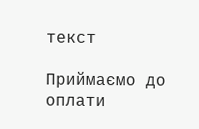текст

Приймаємо до оплати